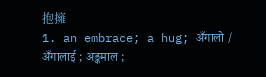抱擁
1. an embrace; a hug; अँगालो / अँगालाई ; अङ्कमाल ;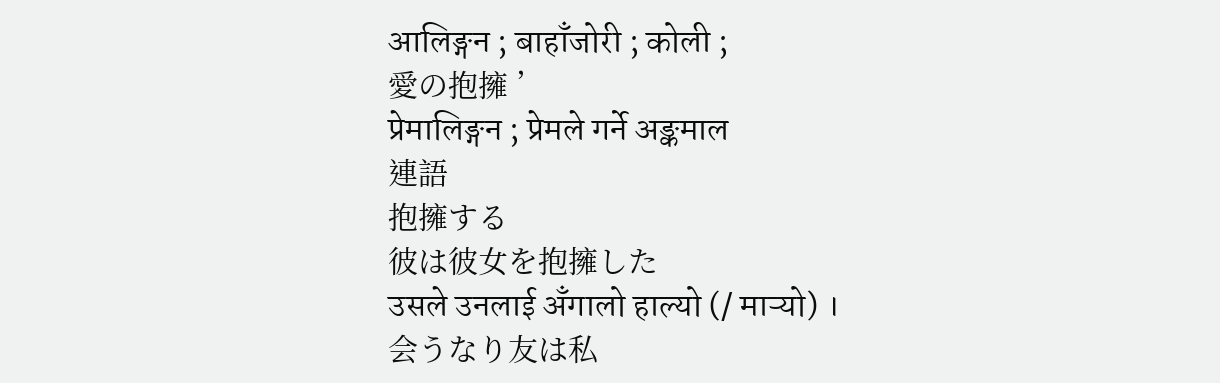आलिङ्गन ; बाहाँजोरी ; कोली ;
愛の抱擁 ’
प्रेमालिङ्गन ; प्रेमले गर्ने अङ्कमाल
連語
抱擁する
彼は彼女を抱擁した
उसले उनलाई अँगालो हाल्यो (/ माऱ्यो) ।
会うなり友は私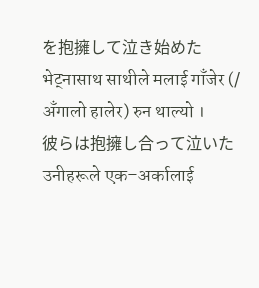を抱擁して泣き始めた
भेट्नासाथ साथीले मलाई गाँजेर (/ अँगालो हालेर) रुन थाल्यो ।
彼らは抱擁し合って泣いた
उनीहरूले एक–अर्कालाई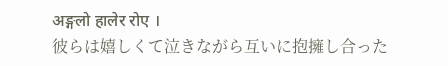अङ्गलो हालेर रोए ।
彼らは嬉しくて泣きながら互いに抱擁し合った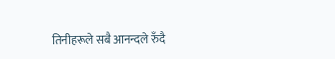तिनीहरूले सबै आनन्दले रुँदै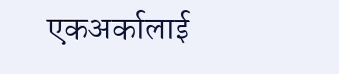एकअर्कालाई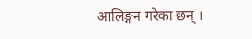आलिङ्गन गरेका छन् ।